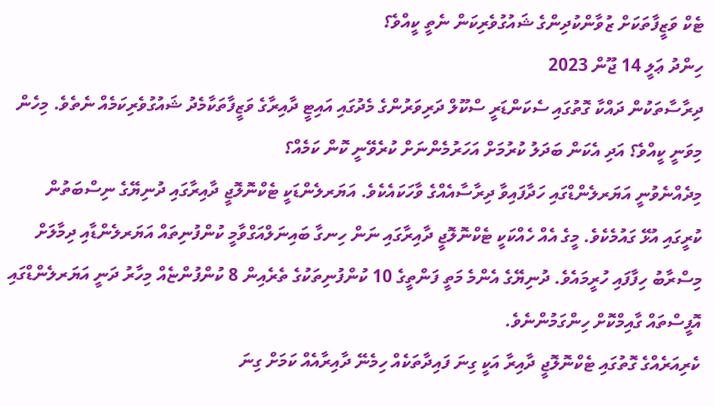ޓެކް ވަޒީފާތަކަށް ޒުވާންކުދިންގެ ޝައުގުވެރިކަން ނެތީ ކީއްވެ؟
ހިންދު ޢަލީ 14 ޖޫން 2023
ދިރާސާތަކުން ދައްކާ ގޮތުގައި ސެކަންޑަރީ ސްކޫލް ދަރިވަރުންގެ މެދުގައި އައިޓީ ދާއިރާގެ ވަޒީފާތަކާމެދު ޝައުގުވެރިކަމެއް ނެތެވެ. މިހެން މިވަނީ ކީއްވެ؟ އަދި އެކަން ބަދަލު ކުރުމަށް އަހަރުމެންނަށް ކުރެވޭނީ ކޮން ކަމެއް؟
މިދެއްނެވުނީ އަޔަރލެންޑްގައި ހަދާފައިވާ ދިރާސާއެއްގެ ވާހަކައެކެވެ. އަޔަރލެންޑަކީ ޓެކްނޮލޮޖީ ދާއިރާގައި ދުނިޔޭގެ ނިސްބަތުން ކުރީގައި އުޅޭ ގައުމެކެވެ. މީގެ އެއް ހެއްކަކީ ޓެކްނޮލޮޖީ ދާއިރާގައި ނަން ހިނގާ ބައިނަލްއަގްވާމީ ކުންފުނިތައް އަޔަރލެންޑާއި ދިމާލަށް މިސްރާބު ހިފާފައި ހުރީމައެވެ. ދުނިޔޭގެ އެންމެ މަތީ ފަންތީގެ 10 ކުންފުނިތަކުގެ ތެރެއިން 8 ކުންފުންޏެއް މިހާރު ދަނީ އަޔަރލެންޑްގައި އޮފީސްތައް ގާއިމްކޮށް ހިންގަމުންނެވެ.
ކެރިއަރެއްގެ ގޮތުގައި ޓެކްނޮލޮޖީ ދާއިރާ އަކީ ގިނަ ފައިދާތަކެއް ހިމެނޭ ދާއިރާއެއް ކަމަށް ގިނަ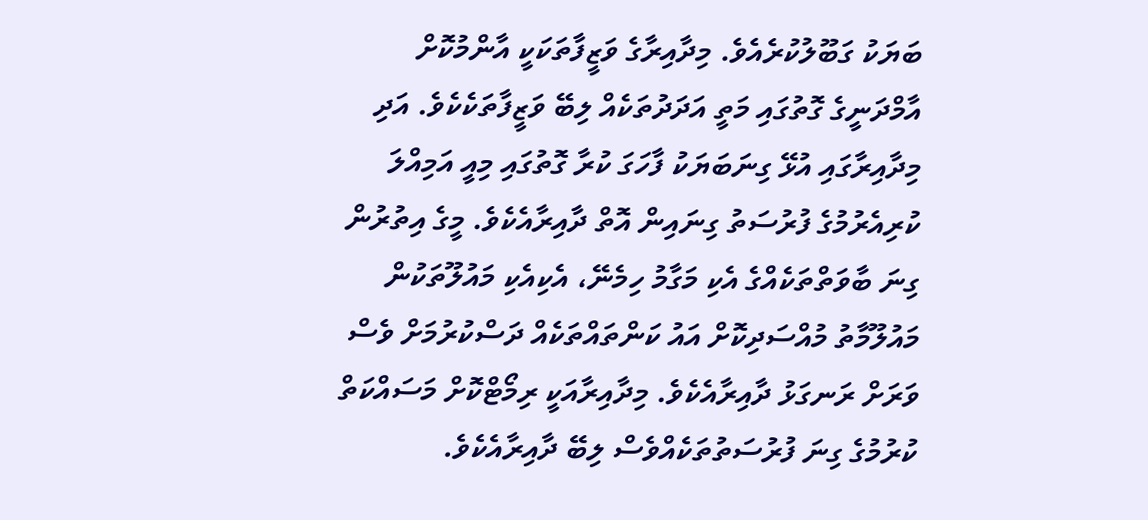ބަޔަކު ގަބޫލުކުރެއެވެ. މިދާއިރާގެ ވަޒީފާތަކަކީ އާންމުކޮށް އާމްދަނީގެ ގޮތުގައި މަތީ އަދަދުތަކެއް ލިބޭ ވަޒީފާތަކެކެވެ. އަދި މިދާއިރާގައި އުޅޭ ގިނަބަޔަކު ފާހަގަ ކުރާ ގޮތުގައި މިއީ އަމިއްލަ ކުރިއެރުމުގެ ފުރުސަތު ގިނައިން އޮތް ދާއިރާއެކެވެ. މީގެ އިތުރުން ގިނަ ބާވަތްތަކެއްގެ އެކި މަގާމު ހިމެނޭ، އެކިއެކި މައުލޫތަކުން މައުލޫމާތު މުއްސަދިކޮށް އައު ކަންތައްތަކެއް ދަސްކުރުމަށް ވެސް ވަރަށް ރަނގަޅު ދާއިރާއެކެވެ. މިދާއިރާއަކީ ރިމޯޓްކޮށް މަސައްކަތް ކުރުމުގެ ގިނަ ފުރުސަތުތަކެއްވެސް ލިބޭ ދާއިރާއެކެވެ.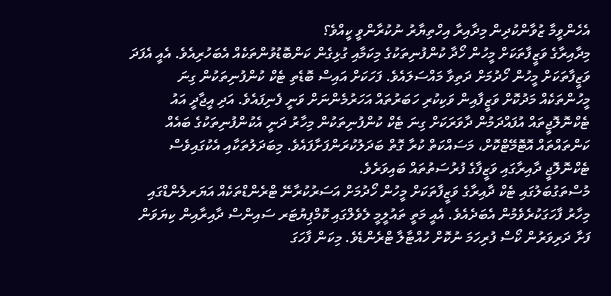އެހެންވީމާ ޒުވާންކުދިން މިދާއިރާ އިހްތިޔާރު ނުކުރާންވީ ކީއްވެ؟
މިދާއިރާގެ ވަޒީފާތަކަށް މީހުން ހޯދާ ކުންފުނިތަކުގެ މިކަމާއި ގުޅިގެން ކަންބޮޑުވުންތަކެއް އެބަހުރިއެވެ. އެއީ އެފަދަ ވަޒީފާތަކަށް މީހުން ހޯދުމަށް ދަތިވާ މައްސަލައެވެ. ފަހަކަށް އައިސް ބޮޑެތި ޓެކް ކުންފުނިތަކުން ގިނަ މީހުންތަކެއް މަދުކޮށް ވަޒީފާއިން ވަކިކުރި ހަބަރުތައް އަހަރުމެންނަށް ވަނީ ފެނިފައެވެ. އަދި އީޖާދީ އައު ޓެކްނޮލޮޖީތައް އުފައްދަމުން ދާވަރަކަށް ގިނަ ޓެކް ކުންފުނިތަކުން މިހާރު ދަނީ އެކުންފުނިތަކުގެ ބައެއް ކަންތައްތައް އޮޓޮމޭޓްކޮށް، މަސައްކަތް ކުރާ ގޮތް ބަދަލުކުރަންފަށާފައެވެ. މިބަދަލުތަކާއި އެކުގައިވެސް ޓެކްނޮލޮޖީ ދާއިރާގައި ވަޒީފާގެ ފުރުސަތުތައް ބައިވަރެވެ.
މުސްތަގުބަލުގައި ޓެކް ދާއިރާގެ ވަޒީފާތަކަށް މީހުން ހޯދުމަށް އަސަރުކުރާނޭ ޓްރެންޑްތަކެއް އަޔަރލެންޑްގައި މިހާރު ފާހަގަކުރެވެމުން އެބަދެއެވެ. އެއީ މަތީ ތައުލީމީ ލެވެލްގައި ކޮމްޕިޔުޓަރ ސައިންސް ދާއިރާއިން ކިޔަވަން ފަށާ ދަރިވަރުން ކޯސް ފުރިހަމަ ނުކޮށް ހުއްޓާލާ ޓްރެންޑެވެ. މިކަން ފާހަގަ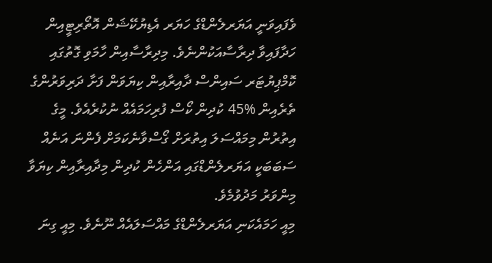ވެފައިވަނީ އަޔަރލެންޑްގެ ހަޔަރ އެޑިޔުކޭޝަން އޮތޯރިޓީއިން ހަދާފައިވާ ދިރާސާއަކުންނެވެ. މިދިރާސާއިން ހާމަވި ގޮތުގައި ކޮމްޕިޔުޓަރ ސައިންސް ދާއިރާއިން ކިޔަވަން ފަށާ ދަރިވަރުންގެ ތެރެއިން %45 ކުދިން ކޯސް ފުރިހަމައެއް ނުކުރެއެވެ. މީގެ އިތުރުން މިމައްސަލަ އިތުރަށް ގޯސްވާނެކަމަށް ފެންނަ އަނެއް ސަބަބަކީ އަޔަރލެންޑްގައި އަންހެން ކުދިން މިދާއިރާއިން ކިޔަވާ މިންވަރު މަދުވުމެވެ.
މިއީ ހަމައެކަނި އަޔަރލެންޑްގެ މައްސަލައެއް ނޫނެވެ. މިއީ ގިނަ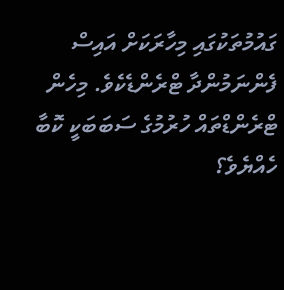ގައުމުތަކުގައި މިހާރަކަށް އައިސް ފެންނަމުންދާ ޓްރެންޑެކެވެ. މިހެން ޓްރެންޑްތައް ހުރުމުގެ ސަބަބަކީ ކޮބާ ހެއްޔެވެ؟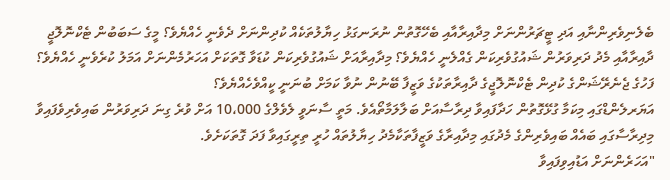ބެލެނިވެރިންނާއި އަދި ޓީޗަރުންނަށް މިދާއިރާއާއި ބެހޭގޮތުން ނުރަނގަޅު ހިޔާލުތަކެއް ކުދިންނަށް ދެވެނީ ހެއްޔެވެ؟ މީގެ ސަބަބުން ޓެކްނޮލޮޖީ ދާއިރާއާއި މެދު ދަރިވަރުން ޝައުގުވެރިކަން ގެއްލެނީ ހެއްޔެވެ؟ މިދާއިރާއަށް ޝައުގުވެރިކަން ކުޑަވާ ގޮތަކަށް އަހަރުމެންނަށް އަމަލު ކުރެވެނީ ހެއްޔެވެ؟ ފަހުގެ ޖެނެރޭޝަންގެ ކުދިން ޓެކްނޮލޮޖީގެ ދާއިރާތަކުގެ ވަޒީފާ ބޭނުން ނުވާ ކަމަށް ބުނަނީ ކީއްވެހެއްޔެވެ؟
އަޔަރލެންޑްގައި މިކަމާ ގުޅޭގޮތުން ހަދާފައިވާ ދިރާސާއަށް ބަލާލަމާތޯއެވެ. މަތީ ސާނަވީ ލެވެލްގެ 10،000 އަށް ވުރެ ގިނަ ދަރިވަރުން ބައިވެރިވެފައިވާ މިދިރާސާގައި ބައެއް ބައިވެރިންގެ މެދުގައި މިދާއިރާގެ ވަޒީފާތަކާމެދު ހިޔާލުތައް ހުރީ ތިރީގައިވާ ފަދަ ގޮތަކަށެވެ.
"އަހަރެންނަށް އަޑުއިވިފައިވާ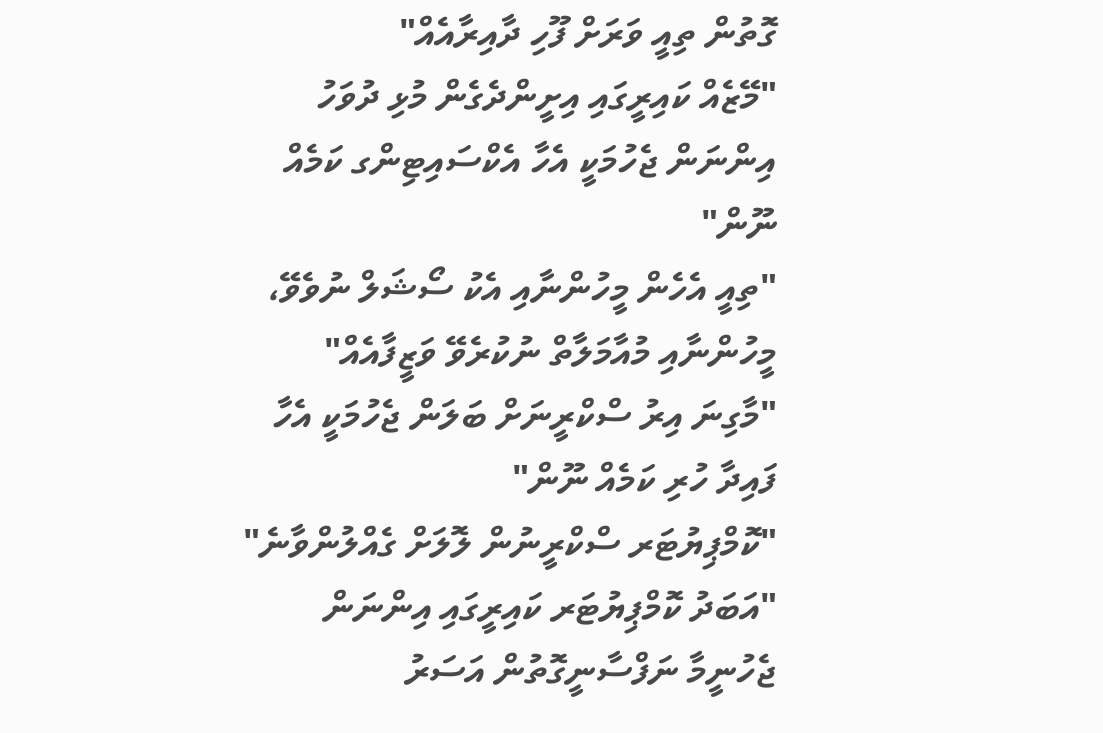ގޮތުން ތިއީ ވަރަށް ފޫހި ދާއިރާއެއް"
"މޭޒެއް ކައިރީގައި އިށީންދެގެން މުޅި ދުވަހު އިންނަން ޖެހުމަކީ އެހާ އެކްސައިޓިންގ ކަމެއް ނޫން"
"ތިއީ އެހެން މީހުންނާއި އެކު ސޯޝަލް ނުވެވޭ، މީހުންނާއި މުއާމަލާތް ނުކުރެވޭ ވަޒީފާއެއް"
"މާގިނަ އިރު ސްކްރީނަށް ބަލަން ޖެހުމަކީ އެހާ ފައިދާ ހުރި ކަމެއް ނޫން"
"ކޮމްޕިޔުޓަރ ސްކްރީނުން ލޮލަށް ގެއްލުންވާނެ"
"އަބަދު ކޮމްޕިޔުޓަރ ކައިރީގައި އިންނަން ޖެހުނީމާ ނަފްސާނީގޮތުން އަސަރު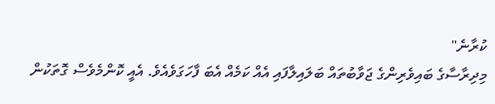ކުރާނެ"
މިދިރާސާގެ ބައިވެރިންގެ ޖަވާބުތައް ބަލައިލާފައި އެއް ކަމެއް އެބަ ފާހަގަވެއެވެ. އެއީ ކޮންމެވެސް ގޮތަކުން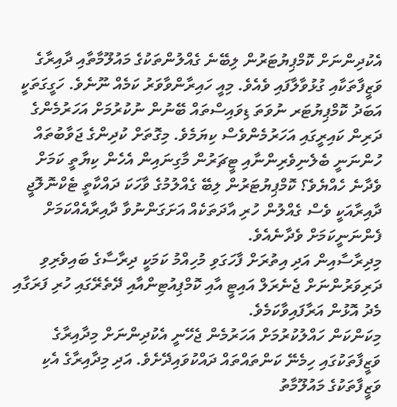އެކުދިންނަށް ކޮމްޕިޔުޓަރުން ލިބޭނެ ގެއްލުންތަކުގެ މައުލޫމާތާއި ދާއިރާގެ ވަޒީފާތަކާއި ގުޅުވާލާފައި ވެއެވެ. މިއީ ހައިރާންވާވަރު ކަމެއް ނޫނެވެ. ހަގީގަތަކީ އަބަދު ކޮމްޕިޔުޓަރ ނުވަތަ ޑިވައިސްތައް ބޭނުން ނުކުރުމަށް އަހަރުމެންގެ ދަރިން ކައިރީގައި އަހަރުމެންވެސް ކިޔަމެވެ. މިގޮތަށް ކުދިންގެ ޖަވާބުތައް ހުންނަނީ ބެލެނިވެރިންނާއި ޓީޗަރުން މާގިނައިން އެހެން ކިޔާތީ ކަމަށް ވެދާނެ ހެއްޔެވެ؟ ކޮމްޕިޔުޓަރުން ލިބޭ ގެއްލުމުގެ ވާހަކަ ދައްކާތީ ޓެކްނޮލޮޖީ ދާއިރާއަކީ ވެސް ގެއްލުން ހުރި އާދަތަކެއް އަށަގަންނުވާ ދާއިރާއެއްކަމަށް ފެންނަނީކަމަށް ވެދާނެއެވެ.
މިދިރާސާއިން އަދި އިތުރަށް ފާހަގަވި މުހިއްމު ކަމަކީ ދިރާސާގެ ބައިވެރިވި ދަރިވަރުންނަށް ޖެނެރަލް އައިޓީ އާއި ކޮމްޕިއުޓިންއާއި ދޭތެރޭގައި ހުރި ފަރަގާއި މެދު އޮޅުން އަރާފައިވާކަމެވެ.
މިކަންކަން ހައްލުކުރުމަށް އަހަރުމެން ޖެހޭނީ އެކުދިންނަށް މިދާއިރާގެ ވަޒީފާތަކުގައި ހިމެނޭ ކަންތައްތައް ދައްކުވައިދޭށެވެ. އަދި މިދާއިރާގެ އެކި ވަޒީފާތަކުގެ މައުލޫމާތު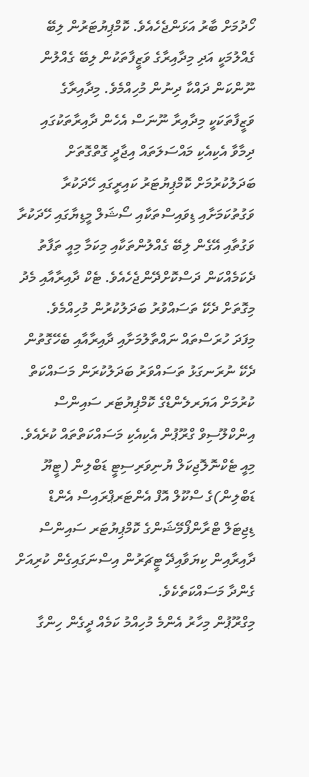ހޯދުމަށް ބާރު އަޅަންޖެހެއެވެ. ކޮމްޕިޔުޓަރުން ލިބޭ ގެއްލުމަކީ އަދި މިދާއިރާގެ ވަޒީފާތަކުން ލިބޭ ގެއްލުން ނޫންކަން ދައްކާ ދިނުން މުހިއްމެވެ. މިދާއިރާގެ ވަޒީފާތަކަކީ މިދާއިރާ ނޫނަސް އެހެން ދާއިރާތަކުގައި ދިމާވާ އެކިއެކި މައްސަލަތައް އިޖާދީ ގޮތްގޮތަށް ބަދަލުކުރުމަށް ކޮމްޕިޔުޓަރު ކައިރީގައި ހޭދަކުރާ ވަގުތުކަމަށާއި ޑިވައިސްތަކާއި ސޯޝަލް މީޑިޔާގައި ހޭދަކުރާ ވަގުތާއި އޭގެން ލިބޭ ގެއްލުންތަކާއި މިކަމާ މިއީ ތަފާތު ދެކަމެއްކަން ދަސްކޮށްދޭންޖެހެއެވެ. ޓެކް ދާއިރާއާއި މެދު މިގޮތަށް ދެކޭ ތަސައްވުރު ބަދަލުކުރުން މުހިއްމެވެ.
މިފަދަ ހުރަސްތައް ނައްތާލުމަށާއި ދާއިރާއާއި ބެހޭގޮތުން ދެކޭ ނުރަނގަޅު ތަސައްވަރު ބަދަލުކުރަން މަސައްކަތް ކުރުމަށް އަޔަރލެންޑްގެ ކޮމްޕިޔުޓަރ ސައިންސް އިންކްލޫސިވް ގްރޫޕުން އެކިއެކި މަސައްކަތްތައް ކުރެއެވެ. މިއީ ޓެކްނޮލޮޖިކަލް ޔުނިވަރިސިޓީ ޑަބްލިން (ޓީޔޫ ޑަބްލިން)ގެ ސްކޫލް އޮފް އެންޓަރޕްރައިސް އެންޑް ޑިޖިޓަލް ޓްރާންފޯމޭޝަންގެ ކޮމްޕިޔުޓަރ ސައިންސް ދާއިރާއިން ކިޔަވާއިދޭ ޓީޗަރުން އިސްނަގައިގެން ކުރިއަށް ގެންދާ މަސައްކަތެކެވެ.
މިގްރޫޕުން މިހާރު އެންމެ މުހިއްމު ކަމެއް ދީގެން ހިންގާ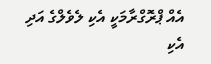އެއް ޕްރޮގްރާމަކީ އެކި ލެވެލްގެ އަދި އެކި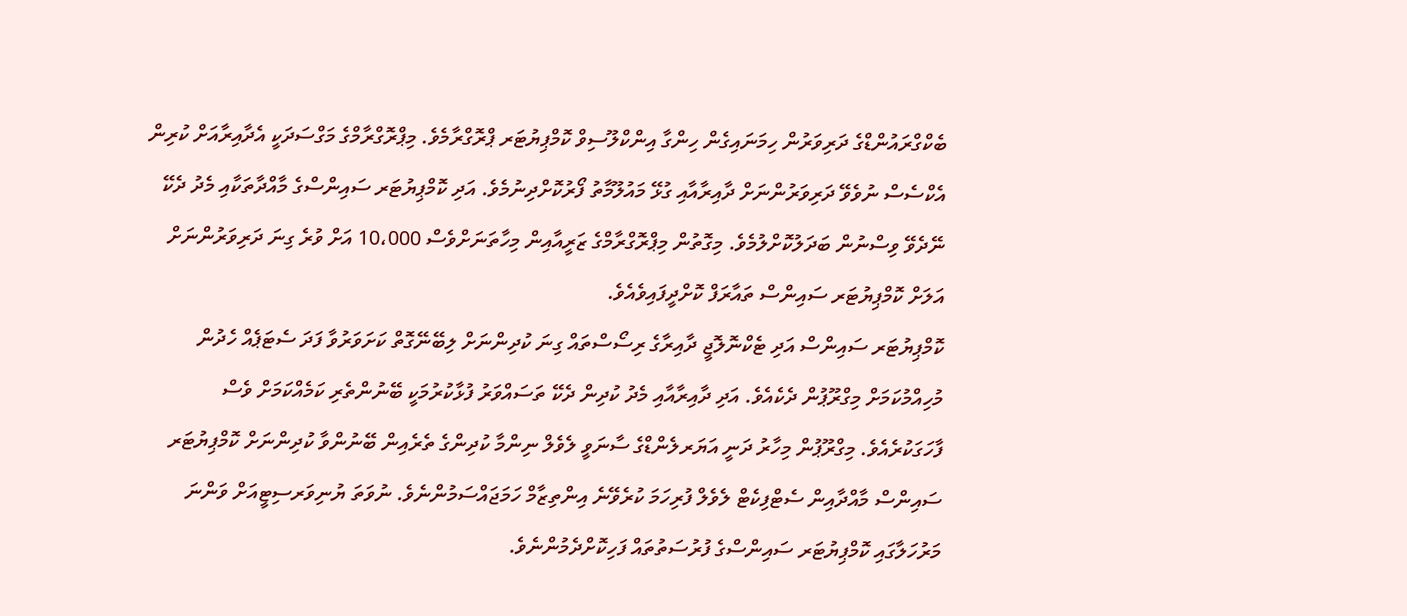ބެކްގްރައުންޑްގެ ދަރިވަރުން ހިމަނައިގެން ހިންގާ އިންކްލޫސިވް ކޮމްޕިޔުޓަރ ޕްރޮގްރާމެވެ. މިޕްރޮގްރާމްގެ މަގްސަދަކީ އެދާއިރާއަށް ކުރިން އެކްސެސް ނުވެވޭ ދަރިވަރުންނަށް ދާއިރާއާއި ގުޅޭ މައުލޫމާތު ފޯރުކޮށްދިނުމެވެ. އަދި ކޮމްޕިޔުޓަރ ސައިންސްގެ މާއްދާތަކާއި މެދު ދެކޭ ނޭދެވޭ ވިސްނުން ބަދަލުކޮށްލުމެވެ. މިގޮތުން މިޕްރޮގްރާމްގެ ޒަރީއާއިން މިހާތަނަށްވެސް 10،000 އަށް ވުރެ ގިނަ ދަރިވަރުންނަށް އަލަށް ކޮމްޕިޔުޓަރ ސައިންސް ތައާރަފް ކޮށްދީފައިވެއެވެ.
ކޮމްޕިޔުޓަރ ސައިންސް އަދި ޓެކްނޮލޮޖީ ދާއިރާގެ ރިސޯސްތައް ގިނަ ކުދިންނަށް ލިބޭނޭގޮތް ކަށަވަރުވާ ފަދަ ސެޓަޕެއް ހެދުން މުހިއްމުކަމަށް މިގްރޫޕުން ދެކެއެވެ. އަދި ދާއިރާއާއި މެދު ކުދިން ދެކޭ ތަސައްވަރު ފުޅާކުރުމަކީ ބޭނުންތެރި ކަމެއްކަމަށް ވެސް ފާހަގަކުރެއެވެ. މިގްރޫޕުން މިހާރު ދަނީ އަޔަރލެންޑްގެ ސާނަވީ ލެވެލް ނިންމާ ކުދިންގެ ތެރެއިން ބޭނުންވާ ކުދިންނަށް ކޮމްޕިޔުޓަރ ސައިންސް މާއްދާއިން ސެޓްފިކެޓް ލެވެލް ފުރިހަމަ ކުރެވޭނެ އިންތިޒާމް ހަމަޖައްސަމުންނެވެ. ނުވަތަ ޔުނިވަރސިޓީއަށް ވަންނަ މަރުހަލާގައި ކޮމްޕިޔުޓަރ ސައިންސްގެ ފުރުސަތުތައް ފަހިކޮށްދެމުންނެވެ.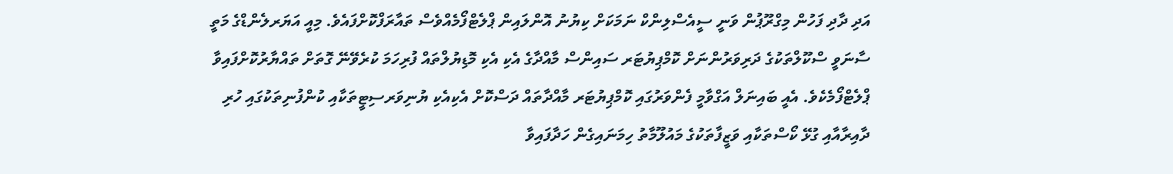އަދި ދާދި ފަހުން މިގްރޫޕުން ވަނީ ސީއެސްލިންކް ނަމަކަށް ކިޔުނު އޮންލައިން ޕްލެޓްފޯމެއްވެސް ތައާރަފްކޮށްފައެވެ. މިއީ އަޔަރލެންޑްގެ މަތީ ސާނަވީ ސްކޫލްތަކުގެ ދަރިވަރުންނަށް ކޮމްޕިޔުޓަރ ސައިންސް މާއްދާގެ އެކި އެކި މޮޑިޔުލްތައް ފުރިހަމަ ކުރެވޭނޭ ގޮތަށް ތައްޔާރުކޮށްފައިވާ ޕްލެޓްފޯމެކެވެ. އެއީ ބައިނަލް އަގްވާމީ ފެންވަރުގައި ކޮމްޕިޔުޓަރ މާއްދާތައް ދަސްކޮށް އެކިއެކި ޔުނިވަރސިޓީތަކާއި ކުންފުނިތަކުގައި ހުރި ދާއިރާއާއި ގުޅޭ ކޯސްތަކާއި ވަޒީފާތަކުގެ މައުލޫމާތު ހިމަނައިގެން ހަދާފައިވާ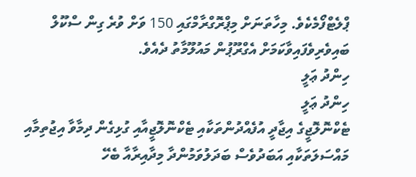ޕްލެޓްފޯމެކެވެ. މިހާތަނަށް މިޕްރޮގްރާމްގައި 150 ވަށް ވުރެ ގިން ސްކޫލް ބައިވެރިވެފައިވާކަމަށް އެގްރޫޕުން މައުލޫމާތު ދެއެވެ.
ހިންދު ޢަލީ
ހިންދު ޢަލީ
ޓެކްނޮލޮޖީގެ އިޖާދީ އުފެއްދުންތަކާއި ޓެކްނޮލޮޖީއާއި ގުޅިގެން ދިމާވާ އިޖުތިމާއި މައްސަލަތަކާއި އަބަދުވެސް ބަދަލުވަމުންދާ މިދާއިރާއާ ބެހޭ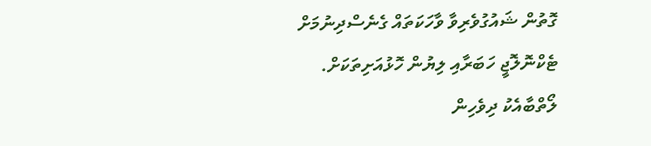ގޮތުން ޝައުގުވެރިވާ ވާހަކަތައް ގެނެސްދިނުމަށް
ޓެކްނޮލޮޖީ ހަބަރާއި ލިޔުން ހޮޅުއަށިތަކަށް.
ލޯތްބާއެކު ދިވެހިން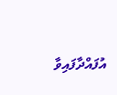އުފައްދާފައިވާ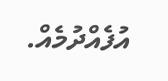އުފެއްދުމެއް.